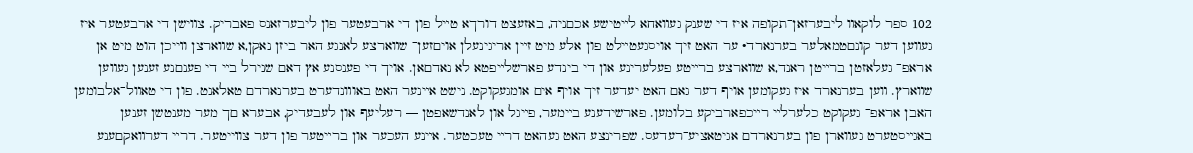102 ספר לוקאװ ליבערזאן־תקופה איז די שענק געװאחא לײטישע אכםניה, באזעצט דורךא טײל פון די ארבעטער פון ליבערזאנס פאבריק. צװישן די ארבעטער איז געװען דער קונםטמאלער בערנארד• ער האט זיך אויסגעטײלט פון אלע מיט זײן אריגינעלן אויםזען־ שװארצע לאנגע האר ביזן נאקן,א שװארצן וױיכן הוט מיט אן אראפ־ געלאזטן ברײטן ראנד,א שװארצע ברײטע פעלערינע און די בינדע פארשלײפטא לא נאדםאן. אויך די פענסנע אץ דאם שנירל בײ די פענםנע זענען געװען שװארץ. װען בערנארד איז געקומען אויף דער גאם האט יעדער זיך אויף אים אומגעקוקט. נישט אײנער האט באוװנדערט בערנארדם טאלאנט. פון די טאװל־אלבומען האבן אראפ־ געקוקט כלערלײ רײכפארביקע בלומען. פארשידענע בײמער, פײגל און לאנדשאפטן — רעליעף און לעבעדיק, אבערא םך מער מענטשן זענען באגײסטערט געװארן פון בערנארדם אגיטאציע־רעדעס. שפרינצע האט געהאט דרײ טעכטער. אײנע העכער און ברײטער פון דער צוױיטער. דרײ דערװאקםענע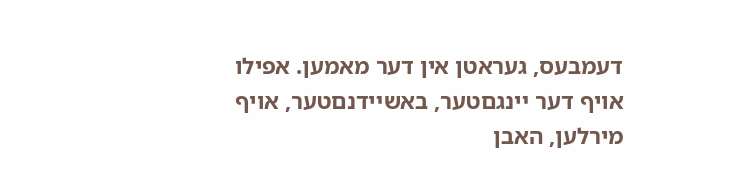דעמבעס, געראטן אין דער מאמען. אפילו אויף דער ײנגםטער, באשײדנםטער, אויף מירלען, האבן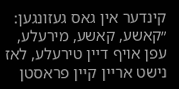קינדער אין גאס געזונגען: ״קאשע, קאשע, מירעלע, עפן אויף דײן טירעלע, לאז נישט ארײן קײן פראסטן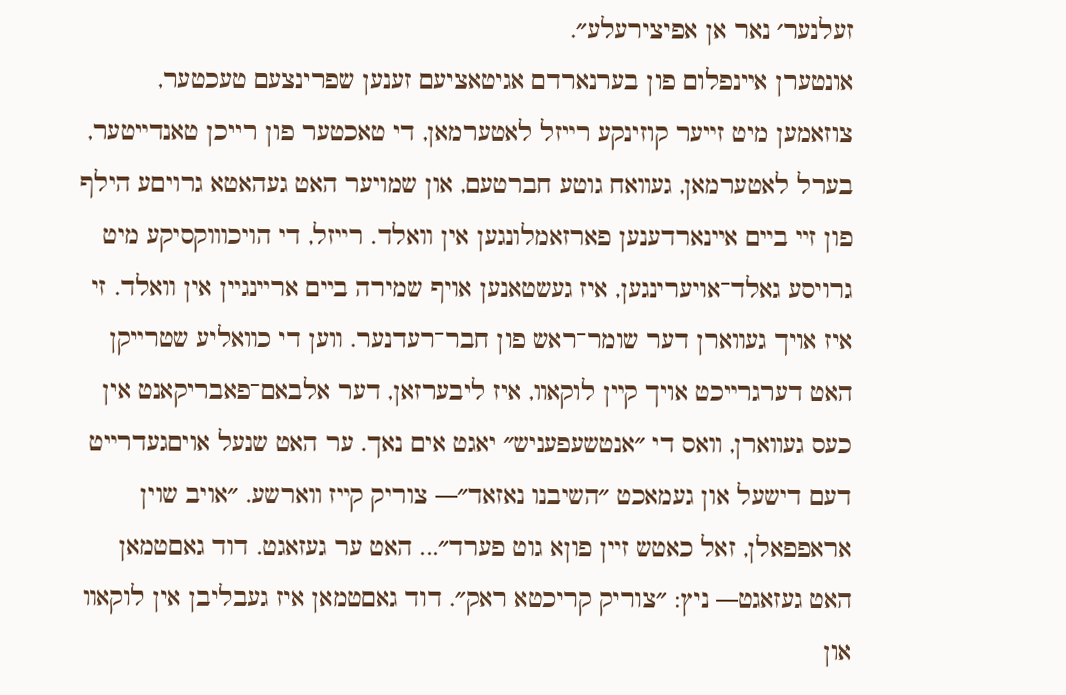זעלנער׳ נאר אן אפיצירעלע״.
אונטערן אײנפלום פון בערנארדם אגיטאציעם זענען שפרינצעם טעכטער, צוזאמען מיט זײער קוזינקע רײזל לאטערמאן, די טאכטער פון רייכן טאנדײטער, בערל לאטערמאן, געװאח גוטע חברטעם, און שמויער האט געהאטא גרויםע הילף פון זײ בײם אײנארדענען פארזאמלונגען אין װאלד. רײזל, די הויכוװקסיקע מיט גרויסע גאלד־אויערינגען, איז געשטאנען אויף שמירה בײם ארײנגײן אין װאלד. זי איז אויך געװארן דער שומר־ראש פון חבר־רעדנער. װען די כװאליע שטרײקן האט דערגרײכט אויך קײן לוקאװ, איז ליבערזאן, דער אלבאם־פאבריקאנט אין כעס געװארן, װאס די ״אנטשעפעניש״ יאגט אים נאך. ער האט שנעל אויםגעדרײט דעם דישעל און געמאכט ״השיבנו נאזאד״— צוריק קײז װארשע. ״אויב שוין אראפפאלן, זאל כאטש זײן פוןא גוט פערד״... האט ער געזאגט. דוד גאםטמאן האט געזאגט— ניץ: ״צוריק קריכטא ראק״. דוד גאםטמאן איז געבליבן אין לוקאװ און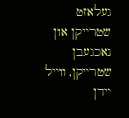געלאזט שטרײקן און נאכגעבן שטרײקן, װײל ײדן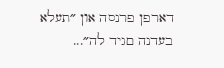דארפן פרנסה און ״תעלא בעדנה םגיד לה״...